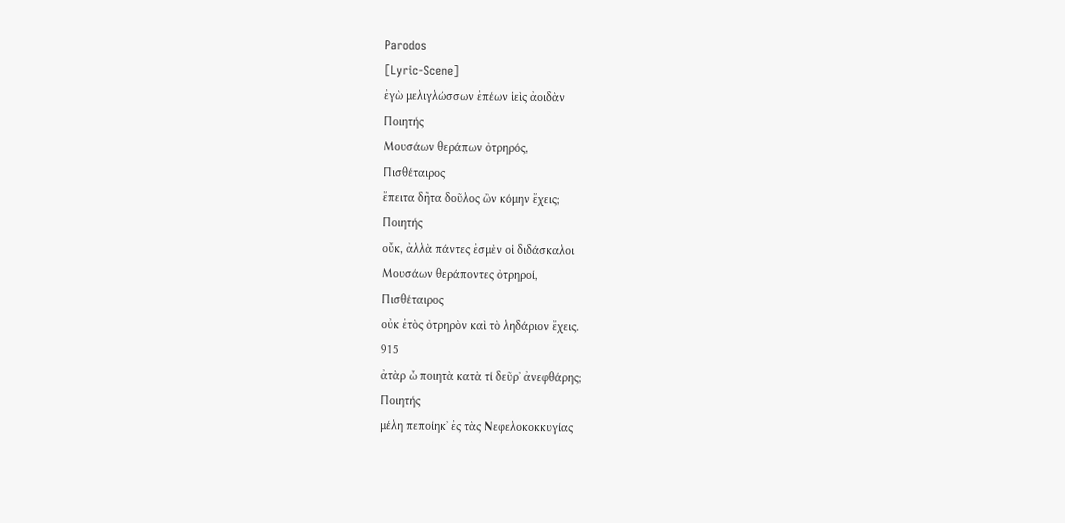Parodos
[Lyric-Scene]
ἐγὼ μελιγλώσσων ἐπέων ἱεὶς ἀοιδὰν
Ποιητής
Μουσάων θεράπων ὀτρηρός,
Πισθέταιρος
ἔπειτα δῆτα δοῦλος ὢν κόμην ἔχεις;
Ποιητής
οὔκ, ἀλλὰ πάντες ἐσμὲν οἱ διδάσκαλοι
Μουσάων θεράποντες ὀτρηροί,
Πισθέταιρος
οὐκ ἐτὸς ὀτρηρὸν καὶ τὸ ληδάριον ἔχεις.
915
ἀτὰρ ὦ ποιητὰ κατὰ τί δεῦρʼ ἀνεφθάρης;
Ποιητής
μέλη πεποίηκʼ ἐς τὰς Νεφελοκοκκυγίας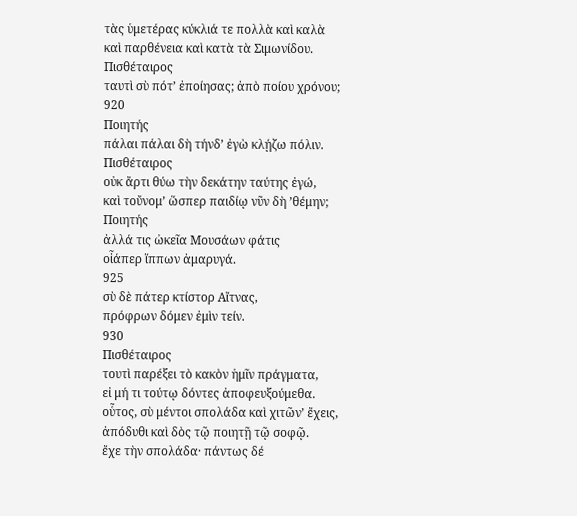τὰς ὑμετέρας κύκλιά τε πολλὰ καὶ καλὰ
καὶ παρθένεια καὶ κατὰ τὰ Σιμωνίδου.
Πισθέταιρος
ταυτὶ σὺ πότʼ ἐποίησας; ἀπὸ ποίου χρόνου;
920
Ποιητής
πάλαι πάλαι δὴ τήνδʼ ἐγὼ κλῄζω πόλιν.
Πισθέταιρος
οὐκ ἄρτι θύω τὴν δεκάτην ταύτης ἐγώ,
καὶ τοὔνομʼ ὥσπερ παιδίῳ νῦν δὴ ʼθέμην;
Ποιητής
ἀλλά τις ὠκεῖα Μουσάων φάτις
οἷάπερ ἵππων ἀμαρυγά.
925
σὺ δὲ πάτερ κτίστορ Αἴτνας,
πρόφρων δόμεν ἐμὶν τείν.
930
Πισθέταιρος
τουτὶ παρέξει τὸ κακὸν ἡμῖν πράγματα,
εἰ μή τι τούτῳ δόντες ἀποφευξούμεθα.
οὗτος, σὺ μέντοι σπολάδα καὶ χιτῶνʼ ἔχεις,
ἀπόδυθι καὶ δὸς τῷ ποιητῇ τῷ σοφῷ.
ἔχε τὴν σπολάδα· πάντως δέ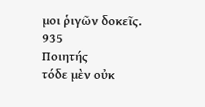μοι ῥιγῶν δοκεῖς.
935
Ποιητής
τόδε μὲν οὐκ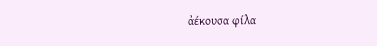ἀέκουσα φίλα